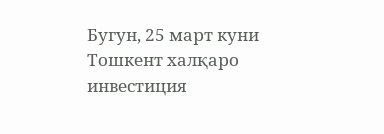Бугун, 25 март куни Тошкент халқаро инвестиция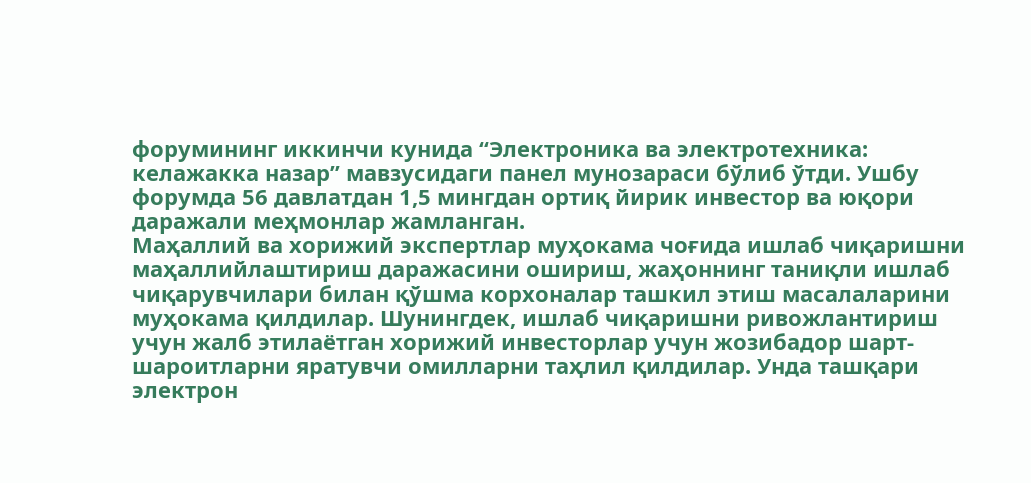форумининг иккинчи кунида “Электроника ва электротехника: келажакка назар” мавзусидаги панел мунозараси бўлиб ўтди. Ушбу форумда 56 давлатдан 1,5 мингдан ортиқ йирик инвестор ва юқори даражали меҳмонлар жамланган.
Маҳаллий ва хорижий экспертлар муҳокама чоғида ишлаб чиқаришни маҳаллийлаштириш даражасини ошириш, жаҳоннинг таниқли ишлаб чиқарувчилари билан қўшма корхоналар ташкил этиш масалаларини муҳокама қилдилар. Шунингдек, ишлаб чиқаришни ривожлантириш учун жалб этилаётган хорижий инвесторлар учун жозибадор шарт-шароитларни яратувчи омилларни таҳлил қилдилар. Унда ташқари электрон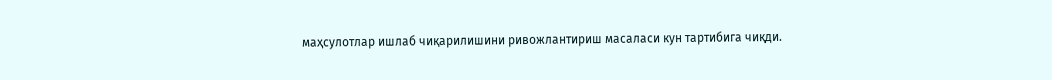маҳсулотлар ишлаб чиқарилишини ривожлантириш масаласи кун тартибига чиқди.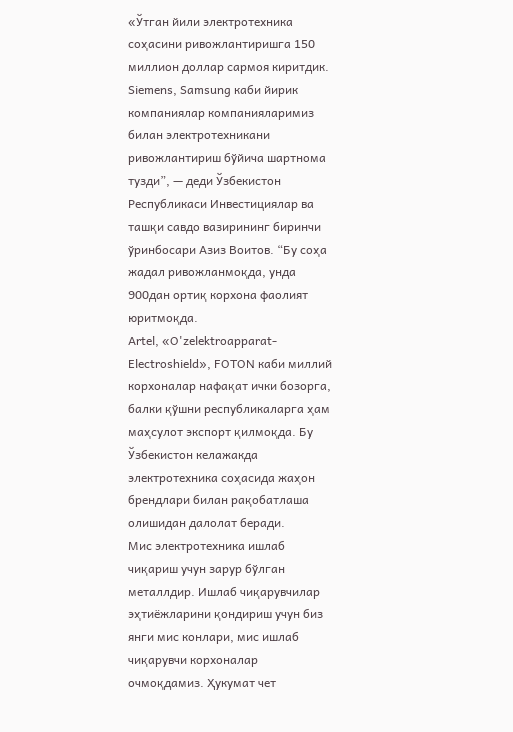«Ўтган йили электротехника соҳасини ривожлантиришга 150 миллион доллар сармоя киритдик. Siemens, Samsung каби йирик компаниялар компанияларимиз билан электротехникани ривожлантириш бўйича шартнома тузди”, — деди Ўзбекистон Республикаси Инвестициялар ва ташқи савдо вазирининг биринчи ўринбосари Азиз Воитов. “Бу соҳа жадал ривожланмоқда, унда 900дан ортиқ корхона фаолият юритмоқда.
Artel, «O'zelektroapparat-Electroshield», FOTON каби миллий корхоналар нафақат ички бозорга, балки қўшни республикаларга ҳам маҳсулот экспорт қилмоқда. Бу Ўзбекистон келажакда электротехника соҳасида жаҳон брендлари билан рақобатлаша олишидан далолат беради.
Мис электротехника ишлаб чиқариш учун зарур бўлган металлдир. Ишлаб чиқарувчилар эҳтиёжларини қондириш учун биз янги мис конлари, мис ишлаб чиқарувчи корхоналар очмоқдамиз. Ҳукумат чет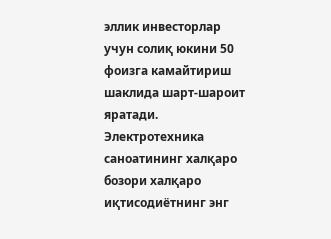эллик инвесторлар учун солиқ юкини 50 фоизга камайтириш шаклида шарт-шароит яратади.
Электротехника саноатининг халқаро бозори халқаро иқтисодиётнинг энг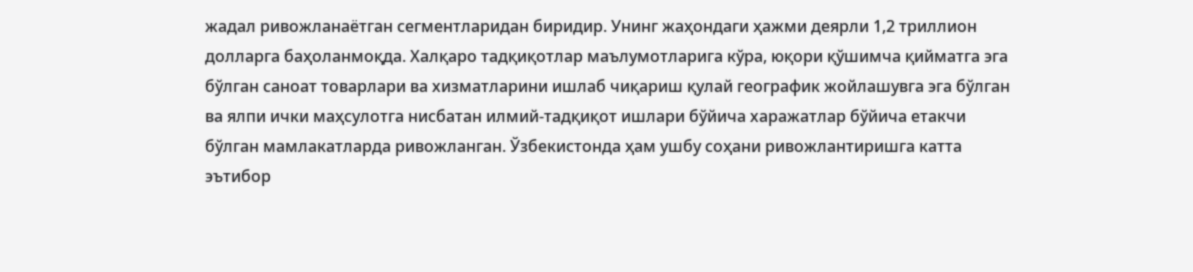жадал ривожланаётган сегментларидан биридир. Унинг жаҳондаги ҳажми деярли 1,2 триллион долларга баҳоланмоқда. Халқаро тадқиқотлар маълумотларига кўра, юқори қўшимча қийматга эга бўлган саноат товарлари ва хизматларини ишлаб чиқариш қулай географик жойлашувга эга бўлган ва ялпи ички маҳсулотга нисбатан илмий-тадқиқот ишлари бўйича харажатлар бўйича етакчи бўлган мамлакатларда ривожланган. Ўзбекистонда ҳам ушбу соҳани ривожлантиришга катта эътибор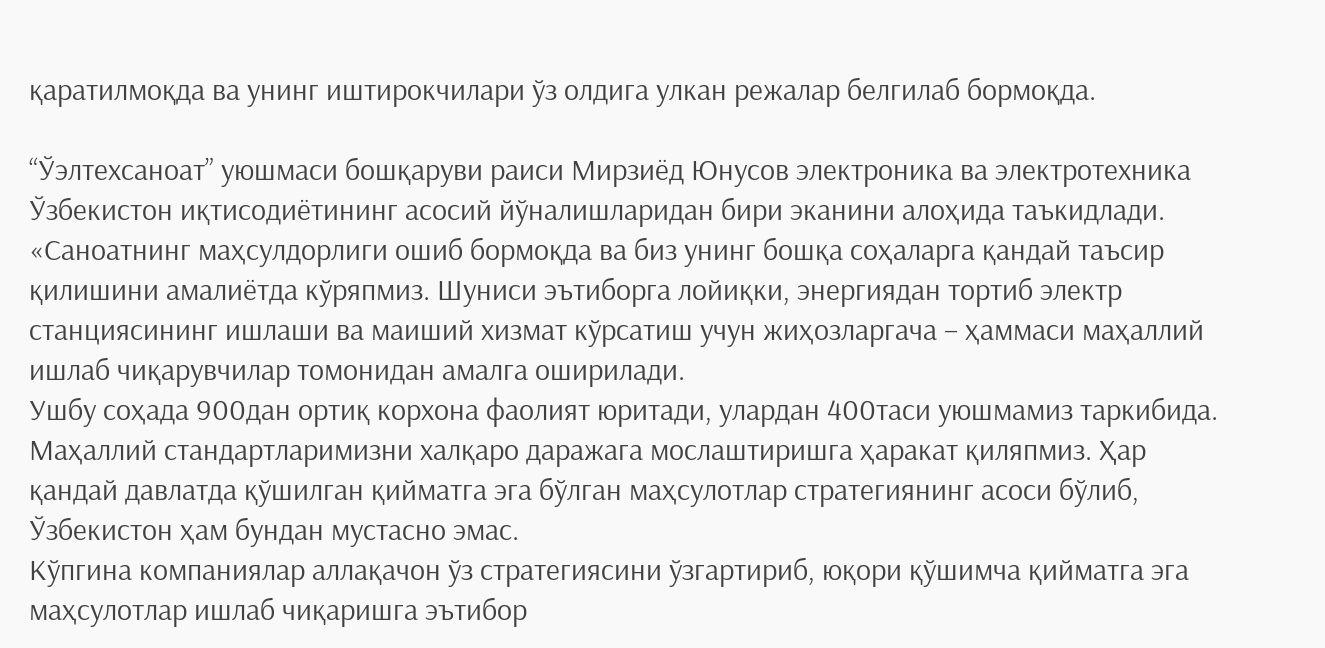қаратилмоқда ва унинг иштирокчилари ўз олдига улкан режалар белгилаб бормоқда.

“Ўэлтехсаноат” уюшмаси бошқаруви раиси Мирзиёд Юнусов электроника ва электротехника Ўзбекистон иқтисодиётининг асосий йўналишларидан бири эканини алоҳида таъкидлади.
«Саноатнинг маҳсулдорлиги ошиб бормоқда ва биз унинг бошқа соҳаларга қандай таъсир қилишини амалиётда кўряпмиз. Шуниси эътиборга лойиқки, энергиядан тортиб электр станциясининг ишлаши ва маиший хизмат кўрсатиш учун жиҳозларгача – ҳаммаси маҳаллий ишлаб чиқарувчилар томонидан амалга оширилади.
Ушбу соҳада 900дан ортиқ корхона фаолият юритади, улардан 400таси уюшмамиз таркибида. Маҳаллий стандартларимизни халқаро даражага мослаштиришга ҳаракат қиляпмиз. Ҳар қандай давлатда қўшилган қийматга эга бўлган маҳсулотлар стратегиянинг асоси бўлиб, Ўзбекистон ҳам бундан мустасно эмас.
Кўпгина компаниялар аллақачон ўз стратегиясини ўзгартириб, юқори қўшимча қийматга эга маҳсулотлар ишлаб чиқаришга эътибор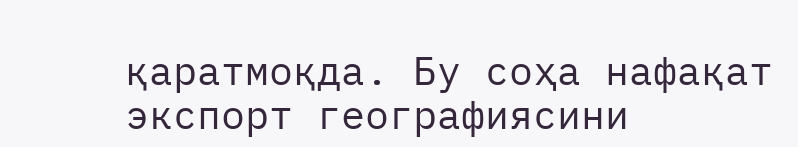қаратмоқда. Бу соҳа нафақат экспорт географиясини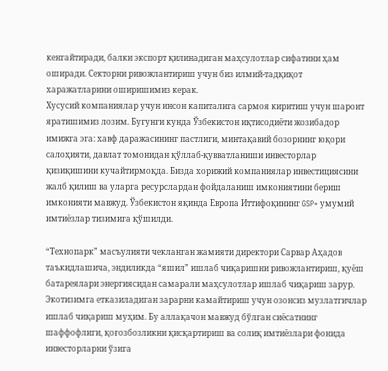кенгайтиради, балки экспорт қилинадиган маҳсулотлар сифатини ҳам оширади. Секторни ривожлантириш учун биз илмий-тадқиқот харажатларини оширишимиз керак.
Хусусий компаниялар учун инсон капиталига сармоя киритиш учун шароит яратишимиз лозим. Бугунги кунда Ўзбекистон иқтисодиёти жозибадор имижга эга: хавф даражасининг пастлиги, минтақавий бозорнинг юқори салоҳияти, давлат томонидан қўллаб-қувватланиши инвесторлар қизиқишини кучайтирмоқда. Бизда хорижий компаниялар инвестициясини жалб қилиш ва уларга ресурслардан фойдаланиш имкониятини бериш имконияти мавжуд. Ўзбекистон яқинда Европа Иттифоқининг GSP+ умумий имтиёзлар тизимига қўшилди.

“Технопарк” масъулияти чекланган жамияти директори Сарвар Аҳадов таъкидлашича, эндиликда “яшил” ишлаб чиқаришни ривожлантириш, қуёш батареялари энергиясидан самарали маҳсулотлар ишлаб чиқариш зарур. Экотизимга етказиладиган зарарни камайтириш учун озонсиз музлатгичлар ишлаб чиқариш муҳим. Бу аллақачон мавжуд бўлган сиёсатнинг шаффофлиги, қоғозбозликни қисқартириш ва солиқ имтиёзлари фонида инвесторларни ўзига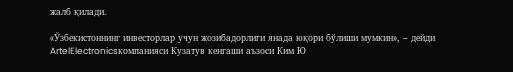жалб қилади.

«Ўзбекистоннинг инвесторлар учун жозибадорлиги янада юқори бўлиши мумкин», – дейди ArtelElectronicsкомпанияси Кузатув кенгаши аъзоси Ким Ю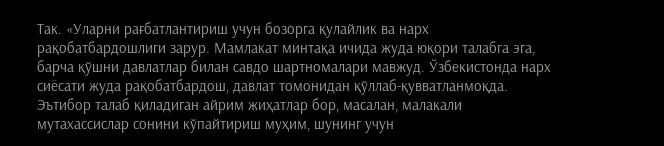Так. «Уларни рағбатлантириш учун бозорга қулайлик ва нарх рақобатбардошлиги зарур. Мамлакат минтақа ичида жуда юқори талабга эга, барча қўшни давлатлар билан савдо шартномалари мавжуд. Ўзбекистонда нарх сиёсати жуда рақобатбардош, давлат томонидан қўллаб-қувватланмоқда. Эътибор талаб қиладиган айрим жиҳатлар бор, масалан, малакали мутахассислар сонини кўпайтириш муҳим, шунинг учун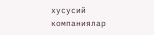хусусий компаниялар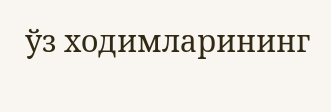ўз ходимларининг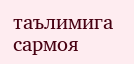таълимига сармоя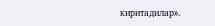киритадилар».